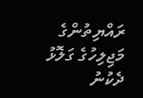ރައްޔިތުންގެ މަޖިލިހުގެ ގަލޮޅު ދެކުނު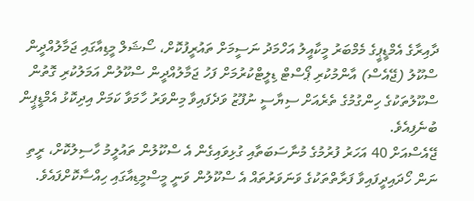ދާއިރާގެ އެމްޑީޕީގެ މެމްބަރު މީކާއީލު އަހްމަދު ނަސީމަށް ތައުރީފުކޮށް، ސޯޝަލް މީޑިއާގައި ޖަމާލުއްދީން ސްކޫލު (ޖޭއެސް) އާންމުކުރި ޕޯސްޓް ޑިލީޓްކުރުމަށް ފަހު ޖަމާލުއްދީން ސްކޫލުން އަމަލުކުރި ގޮތުން ސްކޫލުތަކުގެ ހިންގުމުގެ ތެރެއަށް ސިޔާސީ ނުފޫޒު ވަދެފައިވާ މިންވަރު ހާމަވާ ކަމަށް އިދިކޮޅު އެމްޑީޕީން ބުނެފިއެވެ.
ޖޭއެސްއަށް 40 އަހަރު ފުރުމުގެ މުނާސަބަތާއި ގުޅިވައިގެން އެ ސްކޫލުން ތައުލީމު ހާސިލުކޮށް، ރީތި ނަން ހޯދައިދީފައިވާ ފަރާތްތަކުގެ ވަނަވަރުތައް އެ ސްކޫލުން ވަނީ މީސްމީޑިއާގައި ހިއްސާކޮށްފައެވެ.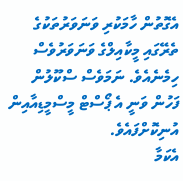އެގޮތުން ހާމަކުރި ވަނަވަރުތަކުގެ ތެރޭގައި މީކާއިލްގެ ވަނަވަރުވެސް ހިމެނެއެވެ. ނަމަވެސް ސްކޫލުން ފަހުން ވަނީ އެ ޕޯސްޓް މީސްމީޑިއާއިން އުނިކޮށްފައެވެ.
އެކަމާ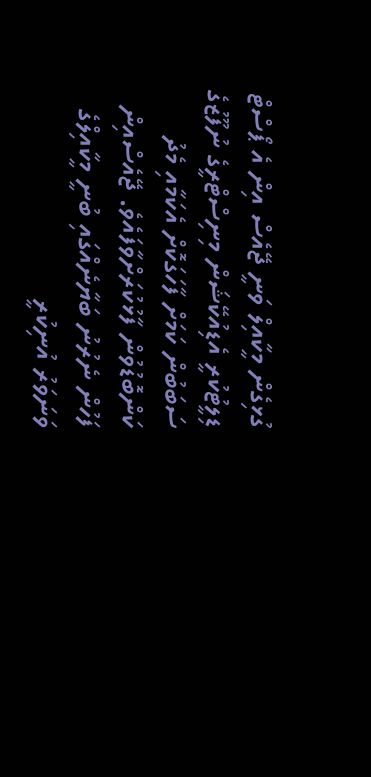ގުޅިގެން މީކާއިލް ވަނީ ޖޭއެސް އިން އެ ޕޯސްޓް ޑިލީޓުކުރީ އެޑިއުކޭޝަން މިނިސްޓްރީގެ ނުފޫޒުގެ ސަބަބުން ކަމަށް ފާހަގަކޮށް އެކަމާއި މެދު ކަންބޮޑުވުން ފާޅުކުރަށްވާފައެވެ. ޖޭއެސްއިން ފަހުން ނެރުނު ބަޔާނެއްގައި ބުނީ މީކާއިލްގެ ވަނަވަރު އުނިކުރީ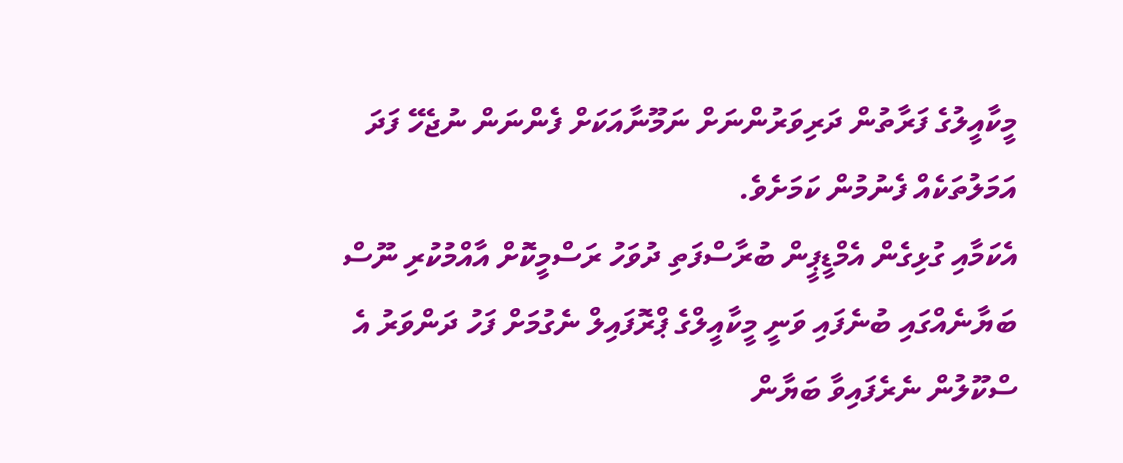މީކާއީލުގެ ފަރާތުން ދަރިވަރުންނަށް ނަމޫނާއަކަށް ފެންނަން ނުޖެހޭ ފަދަ އަމަލުތަކެއް ފެނުމުން ކަމަށެވެ.
އެކަމާއި ގުޅިގެން އެމްޑީޕީން ބުރާސްފަތި ދުވަހު ރަސްމީކޮށް އާއްމުކުރި ނޫސް ބަޔާނެއްގައި ބުނެފައި ވަނީ މީކާއީލްގެ ޕްރޮފައިލް ނެގުމަށް ފަހު ދަންވަރު އެ ސްކޫލުން ނެރެފައިވާ ބަޔާން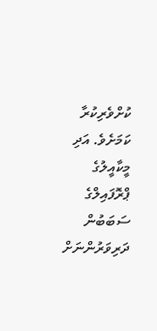ކުށްވެރިކުރާ ކަމަށެވެ. އަދި މީކާއީލުގެ ޕްރޮފައިލްގެ ސަބަބުން ދަރިވަރުންނަށް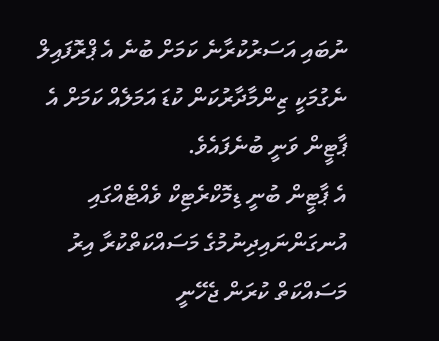ނުބައި އަސަރުކުރާނެ ކަމަށް ބުނެ އެ ޕްރޮފައިލް ނެގުމަކީ ޒިންމާދާރުކަން ކުޑަ އަމަލެއް ކަމަށް އެ ޕާޓީން ވަނީ ބުނެފައެވެ.
އެ ޕާޓީން ބުނީ ޑިމޮކްރެޓިކް ވެއްޓެއްގައި އުނގަންނައިދިނުމުގެ މަސައްކަތްކުރާ އިރު މަސައްކަތް ކުރަން ޖެހޭނީ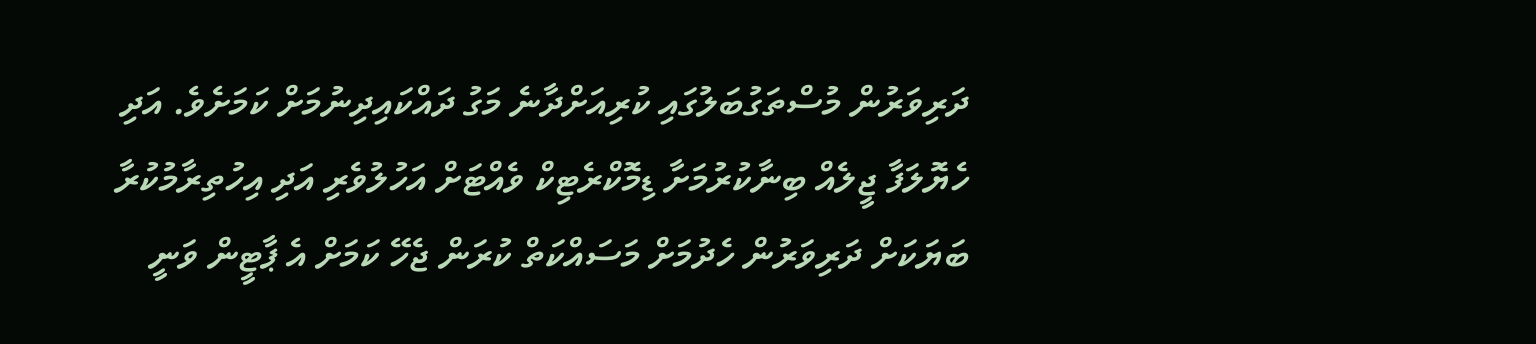ދަރިވަރުން މުސްތަގުބަލުގައި ކުރިއަށްދާނެ މަގު ދައްކައިދިނުމަށް ކަމަށެވެ. އަދި ހެޔޮލަފާ ޖީލެއް ބިނާކުރުމަށާ ޑިމޮކްރެޓިކް ވެއްޓަށް އަހުލުވެރި އަދި އިހުތިރާމުކުރާ ބަޔަކަށް ދަރިވަރުން ހެދުމަށް މަސައްކަތް ކުރަން ޖެހޭ ކަމަށް އެ ޕާޓީން ވަނީ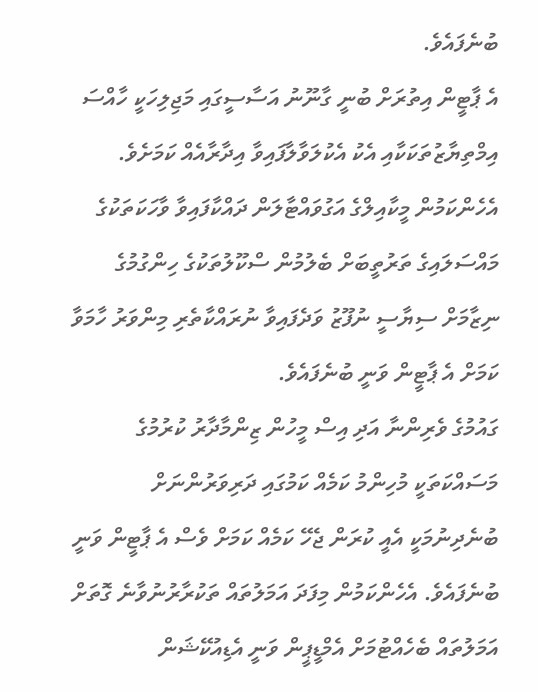ބުނެފައެވެ.
އެ ޕާޓީން އިތުރަށް ބުނީ ގާނޫނު އަސާސީގައި މަޖިލިހަކީ ހާއްސަ އިމްތިޔާޒުތަކަކާއި އެކު އެކުލަވާލާފައިވާ އިދާރާއެއް ކަމަށެވެ. އެހެންކަމުން މީކާއިލްގެ އަގުވައްޓާލަން ދައްކާފައިވާ ވާހަކަތަކުގެ މައްސަލައިގެ ތަރުތީބަށް ބެލުމުން ސްކޫލުތަކުގެ ހިންގުމުގެ ނިޒާމަށް ސިޔާސީ ނުފޫޒު ވަދެފައިވާ ނުރައްކާތެރި މިންވަރު ހާމަވާ ކަމަށް އެ ޕާޓީން ވަނީ ބުނެފައެވެ.
ގައުމުގެ ވެރިންނާ އަދި އިސް މީހުން ޒިންމާދާރު ކުރުމުގެ މަސައްކަތަކީ މުހިންމު ކަމެއް ކަމުގައި ދަރިވަރުންނަށް ބުނެދިނުމަކީ އެއީ ކުރަން ޖެހޭ ކަމެއް ކަމަށް ވެސް އެ ޕާޓީން ވަނީ ބުނެފައެވެ. އެހެންކަމުން މިފަދަ އަމަލުތައް ތަކުރާރުނުވާނެ ގޮތަށް އަމަލުތައް ބެހެއްޓުމަށް އެމްޑީޕީން ވަނީ އެޑިއުކޭޝަން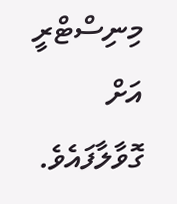މިނިސްޓްރީ އަށް ގޮވާލާފައެވެ.